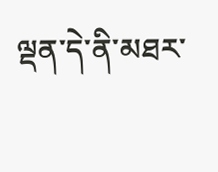ལྡན་དེ་ནི་མཐར་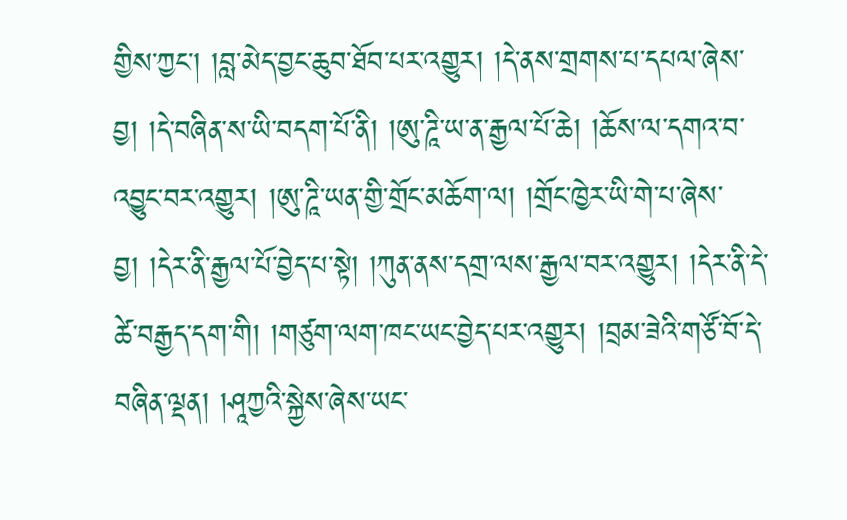གྱིས་ཀྱང་། །བླ་མེད་བྱང་ཆུབ་ཐོབ་པར་འགྱུར། །དེ་ནས་གྲགས་པ་དཔལ་ཞེས་བྱ། །དེ་བཞིན་ས་ཡི་བདག་པོ་ནི། །ཨུ་ཌཱི་ཡ་ན་རྒྱལ་པོ་ཆེ། །ཆོས་ལ་དགའ་བ་འབྱུང་བར་འགྱུར། །ཨུ་ཌཱི་ཡན་གྱི་གྲོང་མཆོག་ལ། །གྲོང་ཁྱེར་ཡི་གེ་པ་ཞེས་བྱ། །དེར་ནི་རྒྱལ་པོ་བྱེད་པ་སྟེ། །ཀུན་ནས་དགྲ་ལས་རྒྱལ་བར་འགྱུར། །དེར་ནི་དེ་ཚེ་བརྒྱད་དག་གི། །གཙུག་ལག་ཁང་ཡང་བྱེད་པར་འགྱུར། །བྲམ་ཟེའི་གཙོ་བོ་དེ་བཞིན་ལྡན། །ཤཱཀྱའི་སྐྱེས་ཞེས་ཡང་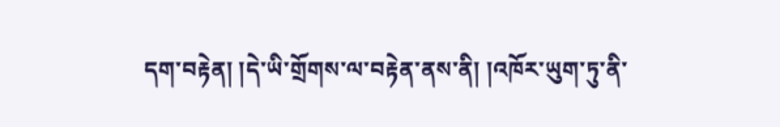དག་བརྟེན། །དེ་ཡི་གྲོགས་ལ་བརྟེན་ནས་ནི། །འཁོར་ཡུག་ཏུ་ནི་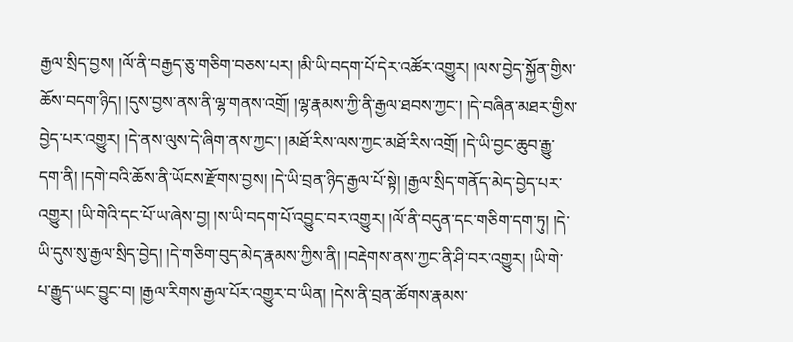རྒྱལ་སྲིད་བྱས། །ལོ་ནི་བརྒྱད་ཅུ་གཅིག་བཅས་པར། །མི་ཡི་བདག་པོ་དེར་འཚོར་འགྱུར། །ལས་བྱེད་སྐྱོན་གྱིས་ཆོས་བདག་ཉིད། །དུས་བྱས་ནས་ནི་ལྷ་གནས་འགྲོ། །ལྷ་རྣམས་ཀྱི་ནི་རྒྱལ་ཐབས་ཀྱང་། །དེ་བཞིན་མཐར་གྱིས་བྱེད་པར་འགྱུར། །དེ་ནས་ལུས་དེ་ཞིག་ནས་ཀྱང་། །མཐོ་རིས་ལས་ཀྱང་མཐོ་རིས་འགྲོ། །དེ་ཡི་བྱང་ཆུབ་རྒྱུ་དག་ནི། །དགེ་བའི་ཆོས་ནི་ཡོངས་རྫོགས་བྱས། །དེ་ཡི་བྲན་ཉིད་རྒྱལ་པོ་སྟེ། །རྒྱལ་སྲིད་གནོད་མེད་བྱེད་པར་འགྱུར། །ཡི་གེའི་དང་པོ་ཡ་ཞེས་བྱ། །ས་ཡི་བདག་པོ་འབྱུང་བར་འགྱུར། །ལོ་ནི་བདུན་དང་གཅིག་དག་ཏུ། །དེ་ཡི་དུས་སུ་རྒྱལ་སྲིད་བྱེད། །དེ་གཅིག་བུད་མེད་རྣམས་ཀྱིས་ནི། །བརྡེགས་ནས་ཀྱང་ནི་ཤི་བར་འགྱུར། །ཡི་གེ་པ་རྒྱུད་ཡང་བྱུང་བ། །རྒྱལ་རིགས་རྒྱལ་པོར་འགྱུར་བ་ཡིན། །དེས་ནི་བྲན་ཚོགས་རྣམས་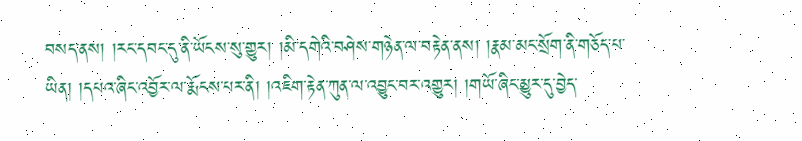བསད་ནས། །རང་དབང་དུ་ནི་ཡོངས་སུ་གྱུར། །མི་དགེའི་བཤེས་གཉེན་ལ་བརྟེན་ནས། །རྣམ་མང་སྲོག་ནི་གཅོད་པ་ཡིན། །དཔའ་ཞིང་འབྱོར་ལ་རྨོངས་པར་ནི། །འཇིག་རྟེན་ཀུན་ལ་འབྱུང་བར་འགྱུར། །གཡོ་ཞིང་མྱུར་དུ་བྱེད་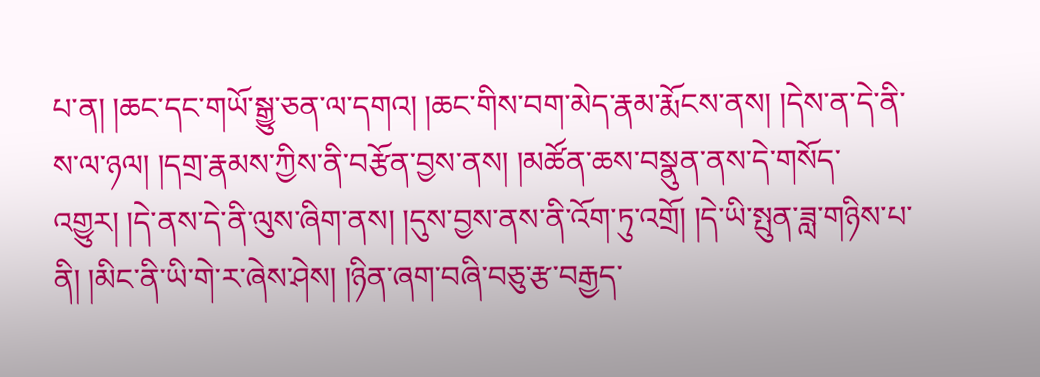པ་ན། །ཆང་དང་གཡོ་སྒྱུ་ཅན་ལ་དགའ། །ཆང་གིས་བག་མེད་རྣམ་རྨོངས་ནས། །དེས་ན་དེ་ནི་ས་ལ་ཉལ། །དགྲ་རྣམས་ཀྱིས་ནི་བརྩོན་བྱས་ནས། །མཚོན་ཆས་བསྣུན་ནས་དེ་གསོད་འགྱུར། །དེ་ནས་དེ་ནི་ལུས་ཞིག་ནས། །དུས་བྱས་ནས་ནི་འོག་ཏུ་འགྲོ། །དེ་ཡི་སྤུན་ཟླ་གཉིས་པ་ནི། །མིང་ནི་ཡི་གེ་ར་ཞེས་ཤེས། །ཉིན་ཞག་བཞི་བཅུ་རྩ་བརྒྱད་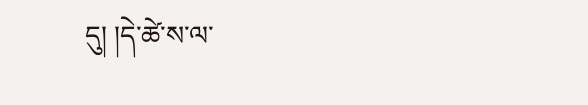དུ། །དེ་ཚེ་ས་ལ་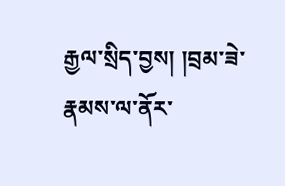རྒྱལ་སྲིད་བྱས། །བྲམ་ཟེ་རྣམས་ལ་ནོར་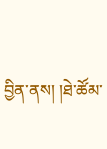བྱིན་ནས། །ཐེ་ཚོམ་